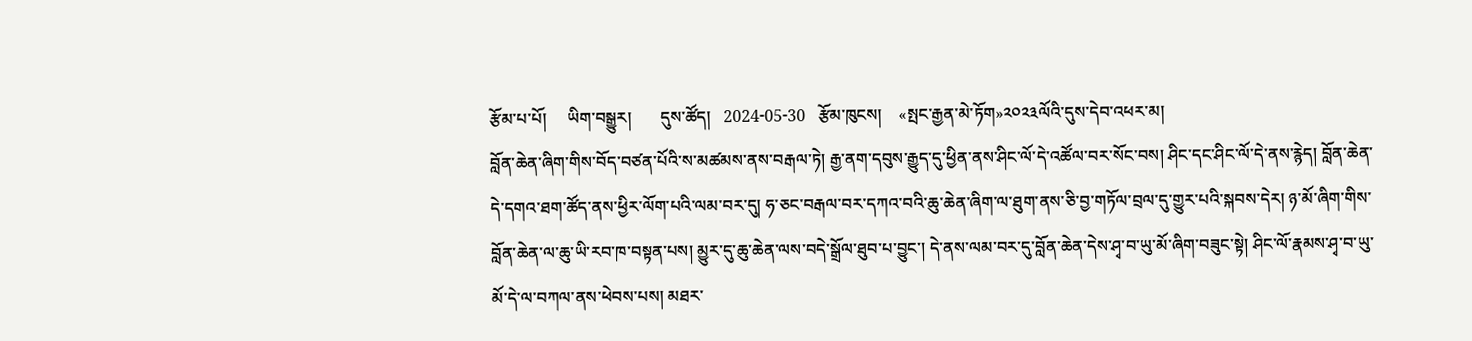རྩོམ་པ་པོ།     ཡིག་བསྒྱུར།       དུས་ཚོད།   2024-05-30   རྩོམ་ཁུངས།    «སྤང་རྒྱན་མེ་ཏོག»༢༠༢༣ལོའི་དུས་དེབ་འཕར་མ།
བློན་ཆེན་ཞིག་གིས་བོད་བཙན་པོའི་ས་མཚམས་ནས་བརྒལ་ཏེ། རྒྱ་ནག་དབུས་རྒྱུད་དུ་ཕྱིན་ནས་ཤིང་ལོ་དེ་འཚོལ་བར་སོང་བས། ཤིང་དང་ཤིང་ལོ་དེ་ནས་རྙེད། བློན་ཆེན་དེ་དགའ་ཐག་ཚོད་ནས་ཕྱིར་ལོག་པའི་ལམ་བར་དུ། ཧ་ཅང་བརྒལ་བར་དཀའ་བའི་ཆུ་ཆེན་ཞིག་ལ་ཐུག་ནས་ཅི་བྱ་གཏོལ་བྲལ་དུ་གྱུར་པའི་སྐབས་དེར། ཉ་མོ་ཞིག་གིས་བློན་ཆེན་ལ་ཆུ་ཡི་རབ་ཁ་བསྟན་པས། མྱུར་དུ་ཆུ་ཆེན་ལས་བདེ་སྒྲོལ་ཐུབ་པ་བྱུང་། དེ་ནས་ལམ་བར་དུ་བློན་ཆེན་དེས་ཤྭ་བ་ཡུ་མོ་ཞིག་བཟུང་སྟེ། ཤིང་ལོ་རྣམས་ཤྭ་བ་ཡུ་མོ་དེ་ལ་བཀལ་ནས་ཕེབས་པས། མཐར་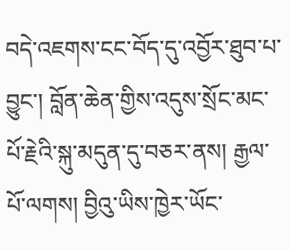བདེ་འཇགས་ངང་བོད་དུ་འབྱོར་ཐུབ་པ་བྱུང་། བློན་ཆེན་གྱིས་འདུས་སྲོང་མང་པོ་རྗེའི་སྐུ་མདུན་དུ་བཅར་ནས། རྒྱལ་པོ་ལགས། བྱིའུ་ཡིས་ཁྱེར་ཡོང་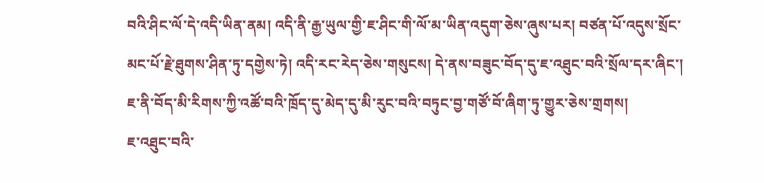བའི་ཤིང་ལོ་དེ་འདི་ཡིན་ནམ། འདི་ནི་རྒྱ་ཡུལ་གྱི་ཇ་ཤིང་གི་ལོ་མ་ཡིན་འདུག་ཅེས་ཞུས་པར། བཙན་པོ་འདུས་སྲོང་མང་པོ་རྗེ་ཐུགས་ཤིན་ཏུ་དགྱེས་ཏེ། འདི་རང་རེད་ཅེས་གསུངས། དེ་ནས་བཟུང་བོད་དུ་ཇ་འཐུང་བའི་སྲོལ་དར་ཞིང་། ཇ་ནི་བོད་མི་རིགས་ཀྱི་འཚོ་བའི་ཁྲོད་དུ་མེད་དུ་མི་རུང་བའི་བཏུང་བྱ་གཙོ་བོ་ཞིག་ཏུ་གྱུར་ཅེས་གྲགས།
ཇ་འཐུང་བའི་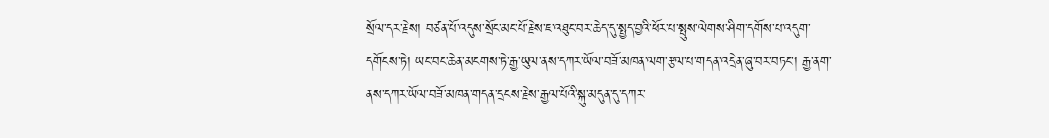སྲོལ་དར་རྗེས། བཙན་པོ་འདུས་སྲོང་མང་པོ་རྗེས་ཇ་འཐུང་བར་ཆེད་དུ་སྤྱད་བྱའི་ཕོར་པ་སྤུས་ལེགས་ཤིག་དགོས་པ་འདུག་དགོངས་ཏེ། ཡང་བང་ཆེན་མངགས་ཏེ་རྒྱ་ཡུལ་ནས་དཀར་ཡོལ་བཟོ་མཁན་ལག་རྩལ་པ་གདན་འདྲེན་ཞུ་བར་བཏང་། རྒྱ་ནག་ནས་དཀར་ཡོལ་བཟོ་མཁན་གདན་དྲངས་རྗེས་རྒྱལ་པོའི་སྐུ་མདུན་དུ་དཀར་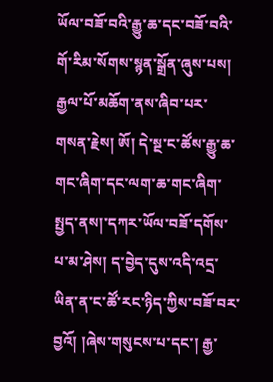ཡོལ་བཟོ་བའི་རྒྱུ་ཆ་དང་བཟོ་བའི་གོ་རིམ་སོགས་སྙན་སྒྲོན་ཞུས་པས། རྒྱལ་པོ་མཆོག་ནས་ཞིབ་པར་གསན་རྗེས། ཨོ། དེ་སྔ་ང་ཚོས་རྒྱུ་ཆ་གང་ཞིག་དང་ལག་ཆ་གང་ཞིག་སྤྱད་ནས།་དཀར་ཡོལ་བཟོ་དགོས་པ་མ་ཤེས། ད་བྱེད་དུས་འདི་འདྲ་ཡིན་ན་ང་ཚོ་རང་ཉིད་ཀྱིས་བཟོ་བར་བྱའོ། །ཞེས་གསུངས་པ་དང་། རྒྱ་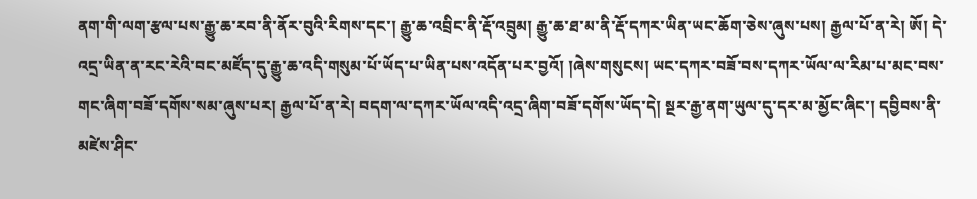ནག་གི་ལག་རྩལ་པས་རྒྱུ་ཆ་རབ་ནི་ནོར་བུའི་རིགས་དང་། རྒྱུ་ཆ་འབྲིང་ནི་རྡོ་འབྲུམ། རྒྱུ་ཆ་ཐ་མ་ནི་རྡོ་དཀར་ཡིན་ཡང་ཆོག་ཅེས་ཞུས་པས། རྒྱལ་པོ་ན་རེ། ཨོ། དེ་འདྲ་ཡིན་ན་རང་རེའི་བང་མཛོད་དུ་རྒྱུ་ཆ་འདི་གསུམ་པོ་ཡོད་པ་ཡིན་པས་འདོན་པར་བྱའོ། །ཞེས་གསུངས། ཡང་དཀར་བཟོ་བས་དཀར་ཡོལ་ལ་རིམ་པ་མང་བས་གང་ཞིག་བཟོ་དགོས་སམ་ཞུས་པར། རྒྱལ་པོ་ན་རེ། བདག་ལ་དཀར་ཡོལ་འདི་འདྲ་ཞིག་བཟོ་དགོས་ཡོད་དེ། སྔར་རྒྱ་ནག་ཡུལ་དུ་དར་མ་མྱོང་ཞིང་། དབྱིབས་ནི་མཛེས་ཤིང་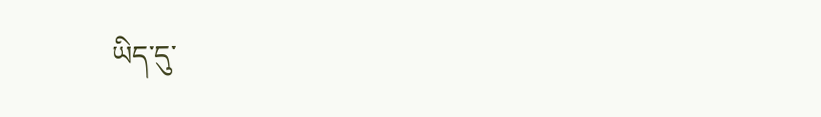ཡིད་དུ་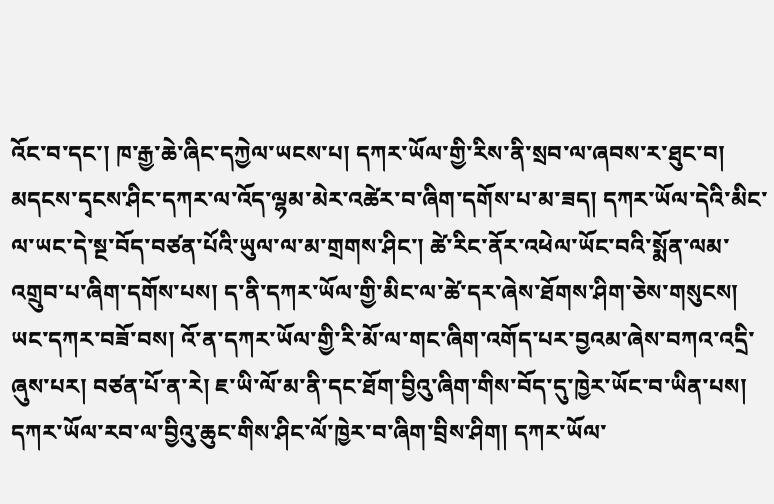འོང་བ་དང་། ཁ་རྒྱ་ཆེ་ཞིང་དཀྱེལ་ཡངས་པ། དཀར་ཡོལ་གྱི་རིས་ནི་སྲབ་ལ་ཞབས་ར་ཐུང་བ། མདངས་དྭངས་ཤིང་དཀར་ལ་འོད་ལྷམ་མེར་འཚེར་བ་ཞིག་དགོས་པ་མ་ཟད། དཀར་ཡོལ་དེའི་མིང་ལ་ཡང་དེ་སྔ་བོད་བཙན་པོའི་ཡུལ་ལ་མ་གྲགས་ཤིང་། ཚེ་རིང་ནོར་འཕེལ་ཡོང་བའི་སྨོན་ལམ་འགྲུབ་པ་ཞིག་དགོས་པས། ད་ནི་དཀར་ཡོལ་གྱི་མིང་ལ་ཚེ་དར་ཞེས་ཐོགས་ཤིག་ཅེས་གསུངས། ཡང་དཀར་བཟོ་བས། འོ་ན་དཀར་ཡོལ་གྱི་རི་མོ་ལ་གང་ཞིག་འགོད་པར་བྱའམ་ཞེས་བཀའ་འདྲི་ཞུས་པར། བཙན་པོ་ན་རེ། ཇ་ཡི་ལོ་མ་ནི་དང་ཐོག་བྱིའུ་ཞིག་གིས་བོད་དུ་ཁྱེར་ཡོང་བ་ཡིན་པས། དཀར་ཡོལ་རབ་ལ་བྱིའུ་ཆུང་གིས་ཤིང་ལོ་ཁྱེར་བ་ཞིག་བྲིས་ཤིག། དཀར་ཡོལ་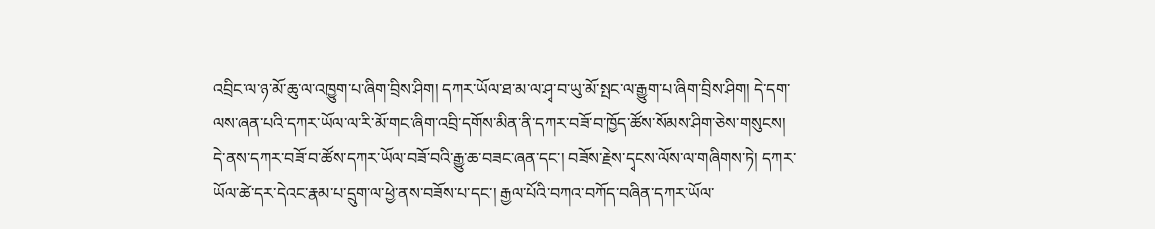འབྲིང་ལ་ཉ་མོ་ཆུ་ལ་འཁྱུག་པ་ཞིག་བྲིས་ཤིག། དཀར་ཡོལ་ཐ་མ་ལ་ཤྭ་བ་ཡུ་མོ་སྤང་ལ་རྒྱུག་པ་ཞིག་བྲིས་ཤིག། དེ་དག་ལས་ཞན་པའི་དཀར་ཡོལ་ལ་རི་མོ་གང་ཞིག་འབྲི་དགོས་མིན་ནི་དཀར་བཟོ་བ་ཁྱོད་ཚོས་སོམས་ཤིག་ཅེས་གསུངས།
དེ་ནས་དཀར་བཟོ་བ་ཚོས་དཀར་ཡོལ་བཟོ་བའི་རྒྱུ་ཆ་བཟང་ཞན་དང་། བཟོས་རྗེས་དྭངས་ལོས་ལ་གཞིགས་ཏེ། དཀར་ཡོལ་ཚེ་དར་དེའང་རྣམ་པ་དྲུག་ལ་ཕྱེ་ནས་བཟོས་པ་དང་། རྒྱལ་པོའི་བཀའ་བཀོད་བཞིན་དཀར་ཡོལ་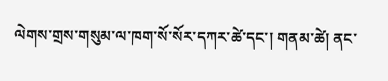ལེགས་གྲས་གསུམ་ལ་ཁག་སོ་སོར་དཀར་ཚེ་དང་། གནམ་ཚེ། ནང་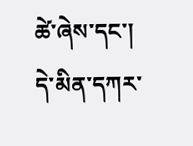ཚེ་ཞེས་དང་། དེ་མིན་དཀར་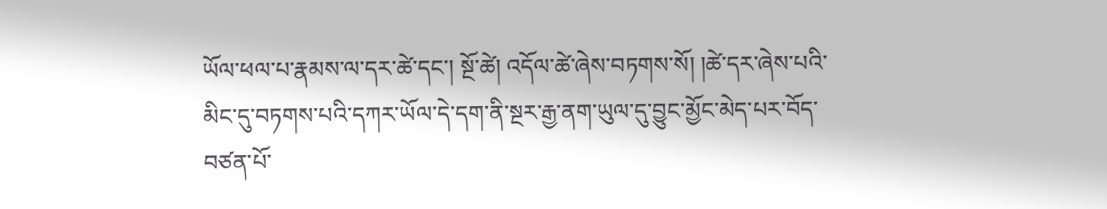ཡོལ་ཕལ་པ་རྣམས་ལ་དར་ཚེ་དང་། སྔོ་ཚེ། འདོལ་ཚེ་ཞེས་བཏགས་སོ། །ཚེ་དར་ཞེས་པའི་མིང་དུ་བཏགས་པའི་དཀར་ཡོལ་དེ་དག་ནི་སྔར་རྒྱ་ནག་ཡུལ་དུ་བྱུང་མྱོང་མེད་པར་བོད་བཙན་པོ་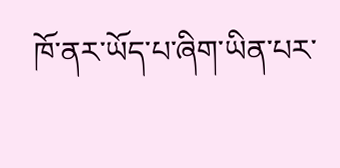ཁོ་ནར་ཡོད་པ་ཞིག་ཡིན་པར་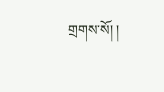གྲགས་སོ། །